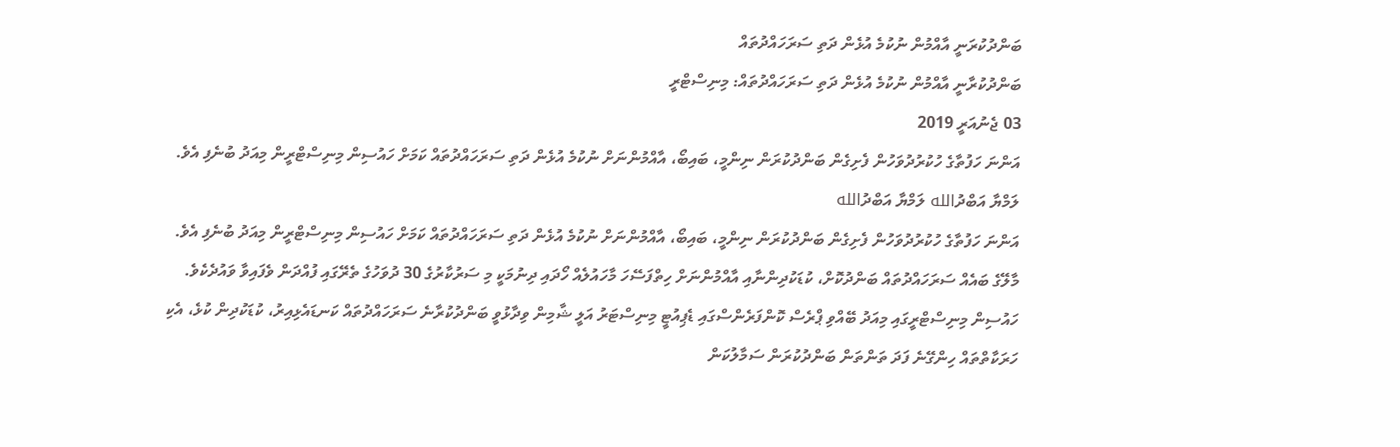ބަންދުކުރަނީ އާއްމުން ނުކުމެ އުޅެން ދަތި ސަރަހައްދުތައް
ބަންދުކުރާނީ އާއްމުން ނުކުމެ އުޅެން ދަތި ސަރަހައްދުތައް: މިނިސްޓްރީ
03 ޖެނުއަރީ 2019
އަންނަ ހަފުތާގެ ހުކުރުދުވަހުން ފެށިގެން ބަންދުކުރަން ނިންމީ، ބައިބޯ، އާއްމުންނަށް ނުކުމެ އުޅެން ދަތި ސަރަހައްދުތައް ކަމަށް ހައުސިން މިނިސްޓްރީން މިއަދު ބުނެފި އެވެ.
ލަމްޔާ އަބްދުالله ލަމްޔާ އަބްދުالله
އަންނަ ހަފުތާގެ ހުކުރުދުވަހުން ފެށިގެން ބަންދުކުރަން ނިންމީ، ބައިބޯ، އާއްމުންނަށް ނުކުމެ އުޅެން ދަތި ސަރަހައްދުތައް ކަމަށް ހައުސިން މިނިސްޓްރީން މިއަދު ބުނެފި އެވެ.
މާލޭގެ ބައެއް ސަރަހައްދުތައް ބަންދުކޮށް، ކުޑަކުދިންނާއި އާއްމުންނަށް ހިތްފަސޭހަ މާހައުލެއް ހޯދައި ދިނުމަކީ މި ސަރުކާރުގެ 30 ދުވަހުގެ ތެރޭގައި ފުއްދަން ވެފައިވާ ވައުދެކެވެ.
ހައުސިން މިނިސްޓްރީގައި މިއަދު ބޭއްވި ޕްރެސް ކޮންފަރެންސްގައި ޑެޕިއުޓީ މިނިސްޓަރު އަލީ ޝާމިން ވިދާޅުވީ ބަންދުކުރާނެ ސަރަހައްދުތައް ކަނޑައެޅިއިރު، ކުޑަކުދިން ކުޅެ، އެކި ހަރަކާތްތައް ހިންގޭނެ ފަދަ ތަންތަން ބަންދުކުރަން ސަމާލުކަން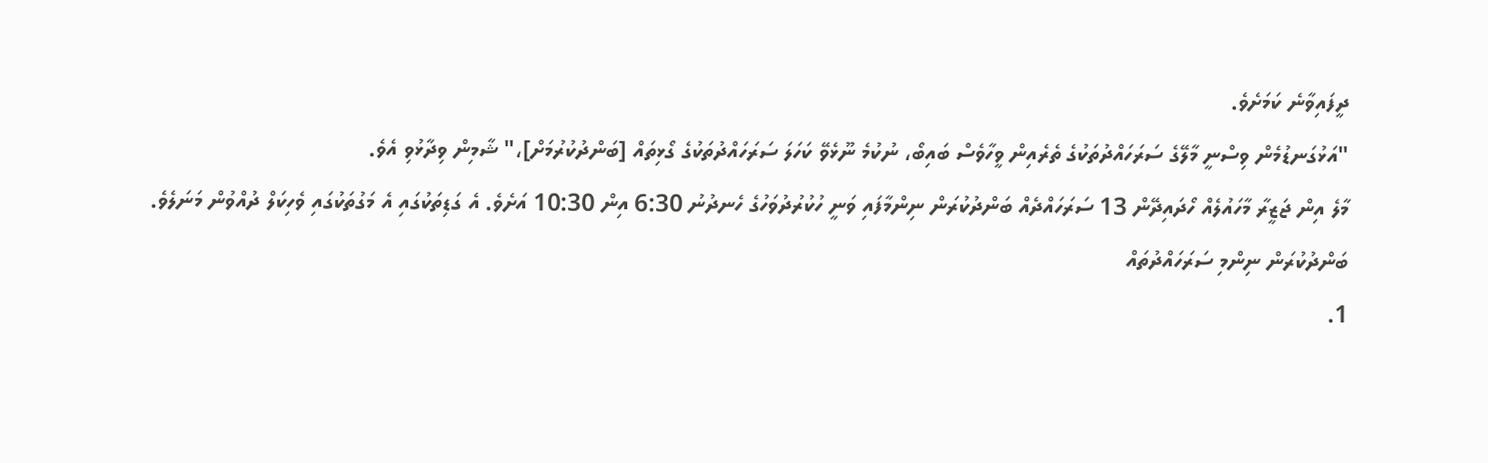ދީފައިވާނެ ކަމަށެވެ.
"އަޅުގަނޑުމެން ވިސްނީ މާލޭގެ ސަރަހައްދުތަކުގެ ތެރެއިން ވީހާވެސް ބައިބޯ، ނުކުމެ ނޫޅެވޭ ކަހަލަ ސަރަހައްދުތަކުގެ ގޯޅިތައް [ބަންދުކުރުމަށް]،" ޝާމިން ވިދާޅުވި އެވެ.
މާލެ އިން ޖަޒީރާ މާހައުލެއް ހޯދައިދޭން 13 ސަރަހައްދެއް ބަންދުކުރަން ނިންމާފައި ވަނީ ހުކުރުދުވަހުގެ ހެނދުނު 6:30 އިން 10:30 އަށެވެ. އެ ގަޑިތަކުގައި އެ މަގުތަކުގައި ވެހިކަލް ދުއްވުން މަނަލެވެ.
ބަންދުކުރަން ނިންމި ސަރަހައްދުތައް
1.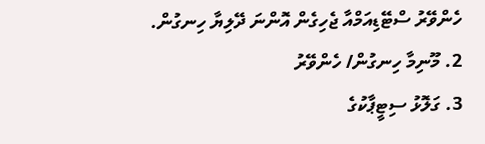ހެންވޭރު ސްޓޭޑިއަމްއާ ޖެހިގެން އޮންނަ ދޭލިޔާ ހިނގުން.
2. މޫނިމާ ހިނގުން/ ހެންވޭރު
3. ގަލޮޅު ސިޓީޕާކުގެ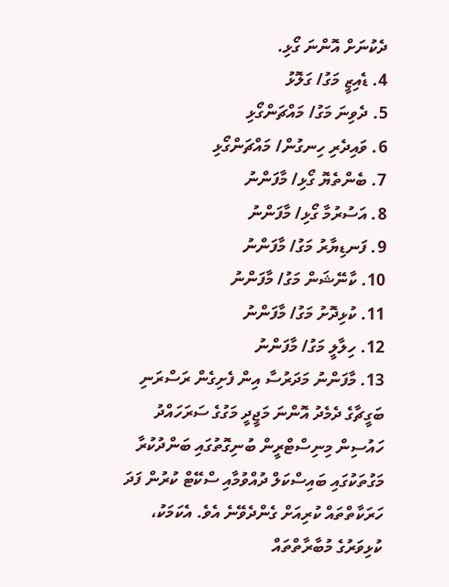ދެކުނަށް އޮންނަ ގޯޅި.
4. ޑެއިޒީ މަގު/ ގަލޮޅު
5. ދެވިނަ މަގު/ މައްޗަންގޯޅި
6. ވައިދެރި ހިނގުން/ މައްޗަންގޯޅި
7. ބެންތެޔޮ ގޯޅި/ މާފަންނު
8. އަސުރުމާ ގޯޅި/ މާފަންނު
9. ފަނޑިޔާރު މަގު/ މާފަންނު
10. ކާނޭޝަން މަގު/ މާފަންނު
11. ކުޅިދޮށު މަގު/ މާފަންނު
12. ހިލާލީ މަގު/ މާފަންނު
13. މާފަންނު މަދަރުސާ އިން ފެށިގެން ރަސްރަނި ބަގީޗާގެ ދެމެދު އޮންނަ މަޖީދީ މަގުގެ ސަރަހައްދު
ހައުސިން މިނިސްޓްރީން ބުނިގޮތުގައި ބަންދުކުރާ މަގުތަކުގައި ބައިސްކަލް ދުއްވުމާއި ސްކޭޓް ކުރުން ފަދަ ހަރަކާތްތައް ކުރިއަށް ގެންދެވޭނެ އެވެ. އެކަމަކު، ކުޅިވަރުގެ މުބާރާތްތައް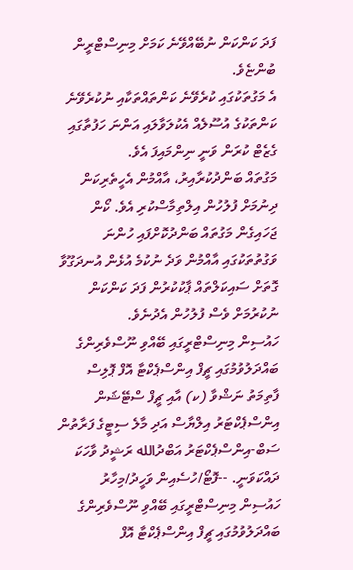ފަދަ ކަންކަން ނުބޭއްވޭނެ ކަމަށް މިނިސްޓްރީން ބުންޏެވެ.
އެ މަގުތަކުގައި ކުރެވޭނެ ކަންތައްތަކާއި ނުކުރެވޭނެ ކަންތަކުގެ އުސޫލެއް އެކުލަވާލައި އަންނަ ހަފުތާގައި ގެޒެޓް ކުރަން ވަނީ ނިންމައިފަ އެވެ.
މަގުތައް ބަންދުކުރާއިރު، އާއްމުން އެހީތެރިކަން ދިނުމަށް ފުލުހުން އިލްތިމާސްކުރި އެވެ. ކޯން ޖަހައިގެން މަގުތައް ބަންދުކޮށްފައި ހުންނަ ވަގުތުތަކުގައި އާއްމުން ވަދެ ނުކުމެ އުޅެން އުނދަގޫވާ ގޮތަށް ސައިކަލްތައް ޕާކުކުރުން ފަދަ ކަންކަން ނުކުރުމަށް ވެސް ފުލުހުން އެދުނެވެ.
ހައުސިން މިނިސްޓްރީގައި ބޭއްވި ނޫސްވެރިންގެ ބައްދަލުވުމުގައި ޗީފް އިންސްޕެކްޓާ އޮފް ޕޮލިސް ފާތިމަތު ނަޝްވާ (ކ) އާއި ޗީފް ސްޓޭޝަން އިންސްޕެކްޓަރު އިލްޔާސް އަދި މާލެ ސިޓީގެ ފަރާތުން ސަބް-އިންސްޕެކްޓަރު އަބްދުالله ރަޝީދު ވާހަކަ ދައްކަވަނީ. --ފޮޓޯ/ހުސެއިން ވަހީދު/މިހާރު
ހައުސިން މިނިސްޓްރީގައި ބޭއްވި ނޫސްވެރިންގެ ބައްދަލުވުމުގައި ޗީފް އިންސްޕެކްޓާ އޮފް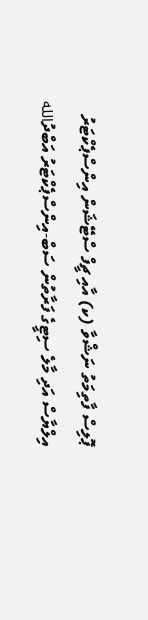ޕޮލިސް ފާތިމަތު ނަޝްވާ (ކ) އާއި ޗީފް ސްޓޭޝަން އިންސްޕެކްޓަރު އިލްޔާސް އަދި މާލެ ސިޓީގެ ފަރާތުން ސަބް-އިންސްޕެކްޓަރު އަބްދުالله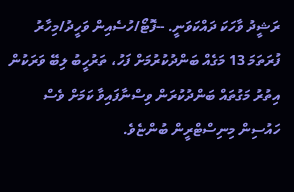ރަޝީދު ވާހަކަ ދައްކަވަނީ. --ފޮޓޯ/ހުސެއިން ވަހީދު/މިހާރު
ފުރަތަމަ 13 މަގެއް ބަންދުކުރުމަށް ފަހު، ތަރުހީބު ލިބޭ ވަރަކުން އިތުރު މަގުތައް ބަންދުކުރަން ވިސްނާފައިވާ ކަމަށް ވެސް ހައުސިން މިނިސްޓްރީން ބުންޏެވެ.